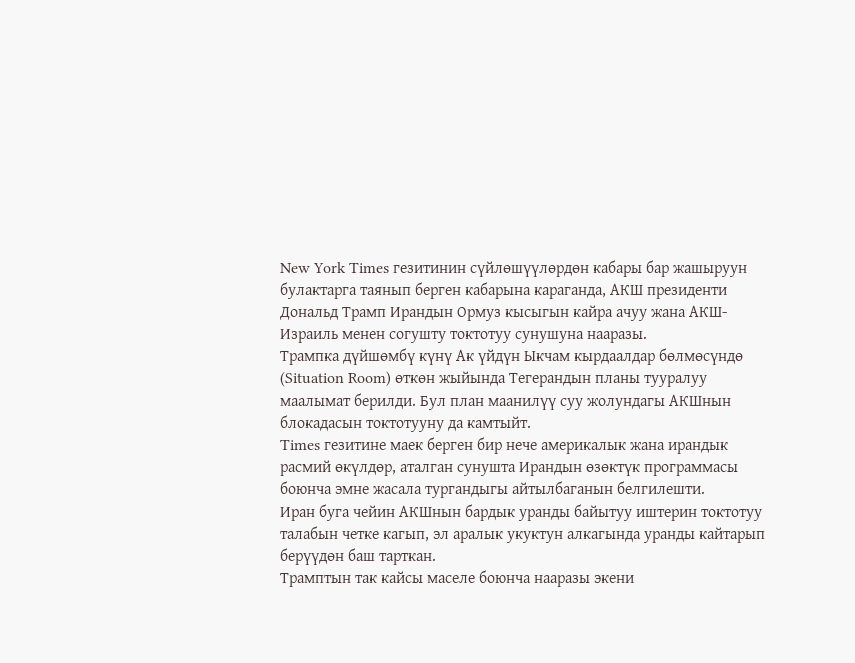New York Times гезитинин сүйлөшүүлөрдөн кабары бар жашыруун булактарга таянып берген кабарына караганда, АКШ президенти Дональд Трамп Ирандын Ормуз кысыгын кайра ачуу жана АКШ-Израиль менен согушту токтотуу сунушуна нааразы.
Трампка дүйшөмбү күнү Ак үйдүн Ыкчам кырдаалдар бөлмөсүндө (Situation Room) өткөн жыйында Тегерандын планы тууралуу маалымат берилди. Бул план маанилүү суу жолундагы АКШнын блокадасын токтотууну да камтыйт.
Times гезитине маек берген бир нече америкалык жана ирандык расмий өкүлдөр, аталган сунушта Ирандын өзөктүк программасы боюнча эмне жасала тургандыгы айтылбаганын белгилешти.
Иран буга чейин АКШнын бардык уранды байытуу иштерин токтотуу талабын четке кагып, эл аралык укуктун алкагында уранды кайтарып берүүдөн баш тарткан.
Трамптын так кайсы маселе боюнча нааразы экени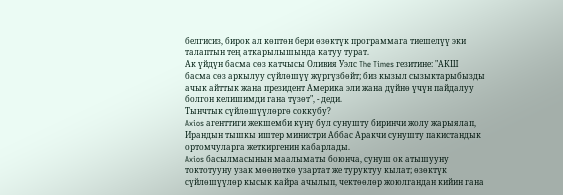белгисиз, бирок ал көптөн бери өзөктүк программага тиешелүү эки талаптын тең аткарылышында катуу турат.
Ак үйдүн басма сөз катчысы Оливия Уэлс The Times гезитине: "АКШ басма сөз аркылуу сүйлөшүү жүргүзбөйт; биз кызыл сызыктарыбызды ачык айттык жана президент Америка эли жана дүйнө үчүн пайдалуу болгон келишимди гана түзөт", - деди.
Тынчтык сүйлөшүүлөргө соккубу?
Axios агенттиги жекшемби күнү бул сунушту биринчи жолу жарыялап, Ирандын тышкы иштер министри Аббас Аракчи сунушту пакистандык ортомчуларга жеткиргенин кабарлады.
Axios басылмасынын маалыматы боюнча, сунуш ок атышууну токтотууну узак мөөнөткө узартат же туруктуу кылат; өзөктүк сүйлөшүүлөр кысык кайра ачылып, чектөөлөр жоюлгандан кийин гана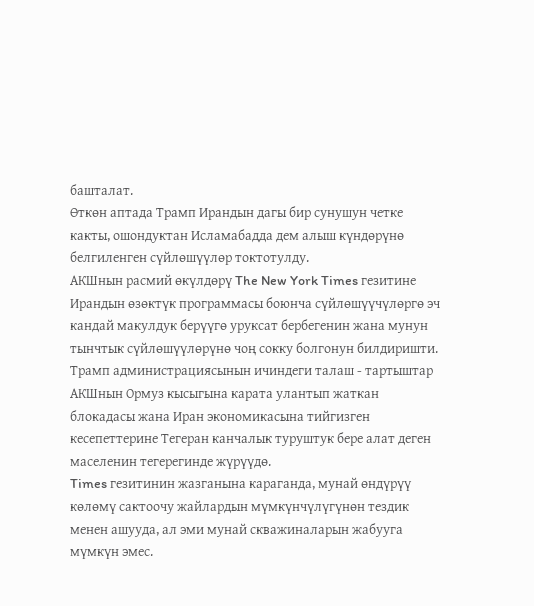башталат.
Өткөн аптада Трамп Ирандын дагы бир сунушун четке какты, ошондуктан Исламабадда дем алыш күндөрүнө белгиленген сүйлөшүүлөр токтотулду.
АКШнын расмий өкүлдөрү The New York Times гезитине Ирандын өзөктүк программасы боюнча сүйлөшүүчүлөргө эч кандай макулдук берүүгө уруксат бербегенин жана мунун тынчтык сүйлөшүүлөрүнө чоң сокку болгонун билдиришти.
Трамп администрациясынын ичиндеги талаш - тартыштар АКШнын Ормуз кысыгына карата улантып жаткан блокадасы жана Иран экономикасына тийгизген кесепеттерине Тегеран канчалык туруштук бере алат деген маселенин тегерегинде жүрүүдө.
Times гезитинин жазганына караганда, мунай өндүрүү көлөмү сактоочу жайлардын мүмкүнчүлүгүнөн тездик менен ашууда, ал эми мунай скважиналарын жабууга мүмкүн эмес.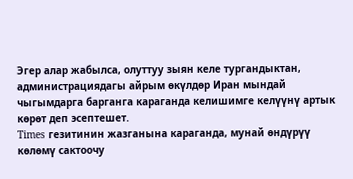Эгер алар жабылса, олуттуу зыян келе тургандыктан, администрациядагы айрым өкүлдөр Иран мындай чыгымдарга барганга караганда келишимге келүүнү артык көрөт деп эсептешет.
Times гезитинин жазганына караганда, мунай өндүрүү көлөмү сактоочу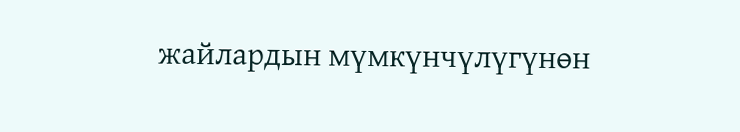жайлардын мүмкүнчүлүгүнөн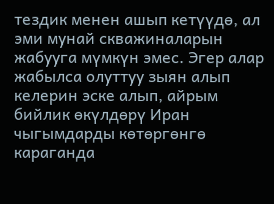тездик менен ашып кетүүдө, ал эми мунай скважиналарын жабууга мүмкүн эмес. Эгер алар жабылса олуттуу зыян алып келерин эске алып, айрым бийлик өкүлдөрү Иран чыгымдарды көтөргөнгө караганда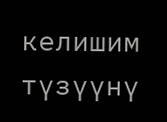келишим түзүүнү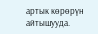артык көрөрүн айтышууда.